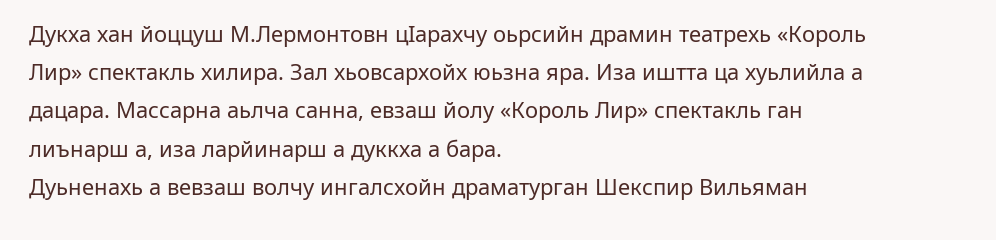Дукха хан йоццуш М.Лермонтовн цIарахчу оьрсийн драмин театрехь «Король Лир» спектакль хилира. Зал хьовсархойх юьзна яра. Иза иштта ца хуьлийла а дацара. Массарна аьлча санна, евзаш йолу «Король Лир» спектакль ган лиънарш а, иза ларйинарш а дуккха а бара.
Дуьненахь а вевзаш волчу ингалсхойн драматурган Шекспир Вильяман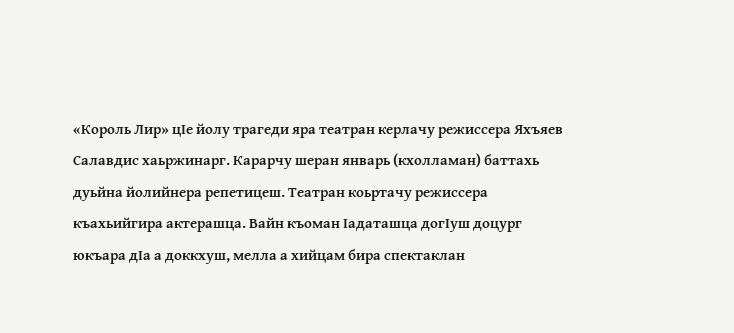«Король Лир» цIе йолу трагеди яра театран керлачу режиссера Яхъяев Салавдис хаьржинарг. Карарчу шеран январь (кхолламан) баттахь дуьйна йолийнера репетицеш. Театран коьртачу режиссера къахьийгира актерашца. Вайн къоман Iадаташца догIуш доцург юкъара дIа а доккхуш, мелла а хийцам бира спектаклан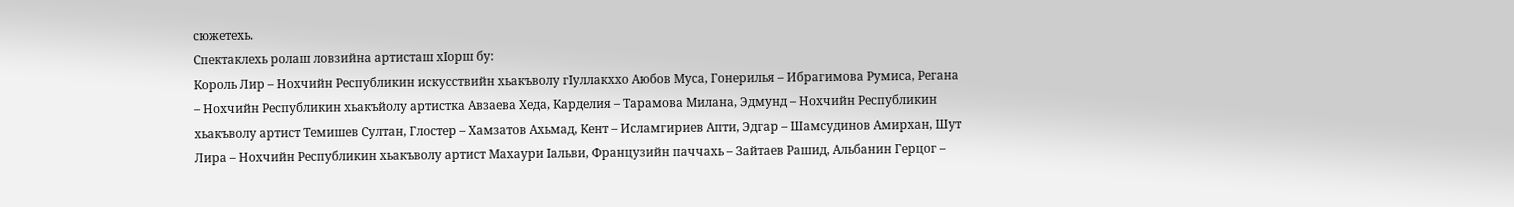сюжетехь.
Спектаклехь ролаш ловзийна артисташ хIорш бу:
Король Лир – Нохчийн Республикин искусствийн хьакъволу гIуллакххо Аюбов Муса, Гонерилья – Ибрагимова Румиса, Регана – Нохчийн Республикин хьакъйолу артистка Авзаева Хеда, Карделия – Тарамова Милана, Эдмунд – Нохчийн Республикин хьакъволу артист Темишев Султан, Глостер – Хамзатов Ахьмад, Кент – Исламгириев Апти, Эдгар – Шамсудинов Амирхан, Шут Лира – Нохчийн Республикин хьакъволу артист Махаури Iальви, Французийн паччахь – Зайтаев Рашид, Альбанин Герцог –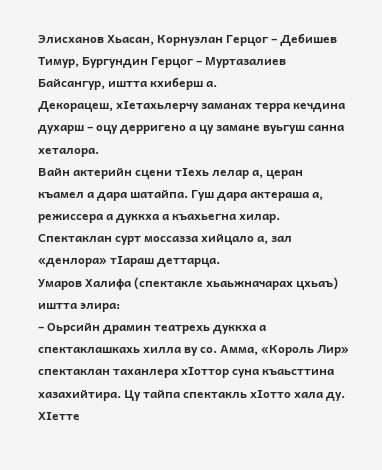Элисханов Хьасан, Корнуэлан Герцог – Дебишев Тимур, Бургундин Герцог – Муртазалиев Байсангур, иштта кхиберш а.
Декорацеш, хIетахьлерчу заманах терра кечдина духарш – оцу дерригено а цу замане вуьгуш санна хеталора.
Вайн актерийн сцени тIехь лелар а, церан къамел а дара шатайпа. Гуш дара актераша а, режиссера а дуккха а къахьегна хилар. Спектаклан сурт моссазза хийцало а, зал «денлора» тIараш деттарца.
Умаров Халифа (спектакле хьаьжначарах цхьаъ) иштта элира:
– Оьрсийн драмин театрехь дуккха а спектаклашкахь хилла ву со. Амма, «Король Лир» спектаклан таханлера хIоттор суна къаьсттина хазахийтира. Цу тайпа спектакль хIотто хала ду. ХIетте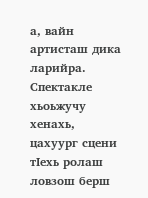а, вайн артисташ дика ларийра.
Спектакле хьоьжучу хенахь, цахуург сцени тIехь ролаш ловзош берш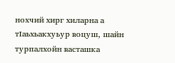нохчий хирг хиларна а тIаьхьакхуьур воцуш, шайн турпалхойн васташка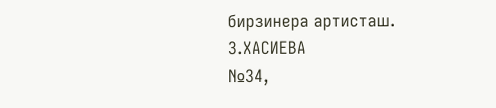бирзинера артисташ.
З.ХАСИЕВА
№34,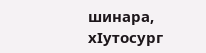шинара, хIутосург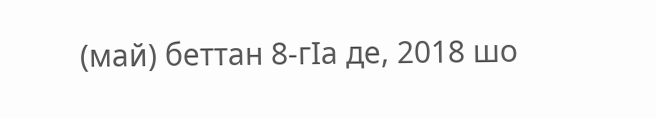(май) беттан 8-гIа де, 2018 шо